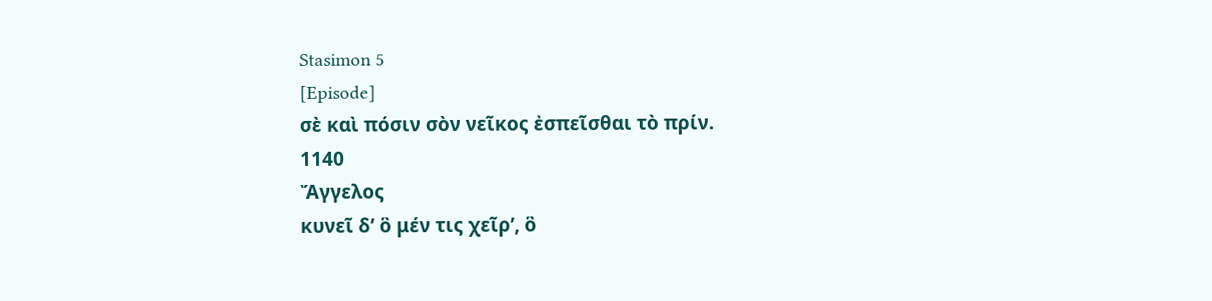Stasimon 5
[Episode]
σὲ καὶ πόσιν σὸν νεῖκος ἐσπεῖσθαι τὸ πρίν.
1140
Ἄγγελος
κυνεῖ δ’ ὃ μέν τις χεῖρ’, ὃ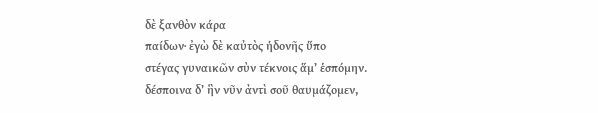δὲ ξανθὸν κάρα
παίδων· ἐγὼ δὲ καὐτὸς ἡδονῆς ὕπο
στέγας γυναικῶν σὺν τέκνοις ἅμ’ ἑσπόμην.
δέσποινα δ’ ἣν νῦν ἀντὶ σοῦ θαυμάζομεν,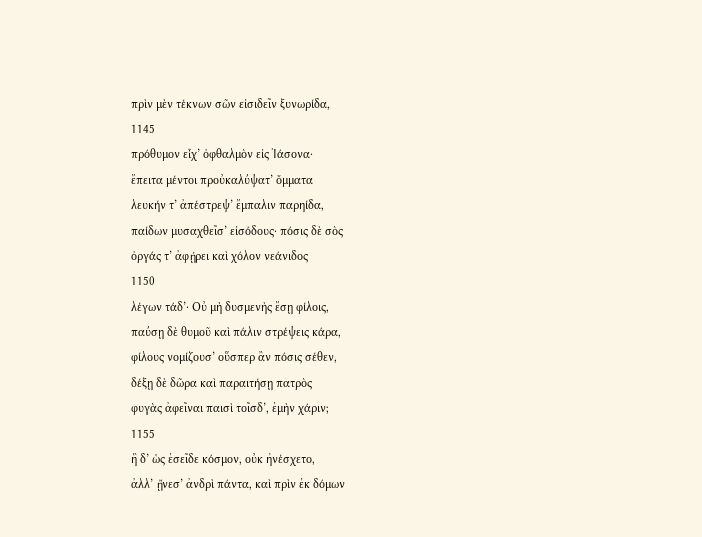πρὶν μὲν τέκνων σῶν εἰσιδεῖν ξυνωρίδα,
1145
πρόθυμον εἶχ’ ὀφθαλμὸν εἰς Ἰάσονα·
ἔπειτα μέντοι προὐκαλύψατ’ ὄμματα
λευκήν τ’ ἀπέστρεψ’ ἔμπαλιν παρηίδα,
παίδων μυσαχθεῖσ’ εἰσόδους· πόσις δὲ σὸς
ὀργάς τ’ ἀφῄρει καὶ χόλον νεάνιδος
1150
λέγων τάδ’· Οὐ μὴ δυσμενὴς ἔσῃ φίλοις,
παύσῃ δὲ θυμοῦ καὶ πάλιν στρέψεις κάρα,
φίλους νομίζουσ’ οὕσπερ ἂν πόσις σέθεν,
δέξῃ δὲ δῶρα καὶ παραιτήσῃ πατρὸς
φυγὰς ἀφεῖναι παισὶ τοῖσδ’, ἐμὴν χάριν;
1155
ἣ δ’ ὡς ἐσεῖδε κόσμον, οὐκ ἠνέσχετο,
ἀλλ’ ᾔνεσ’ ἀνδρὶ πάντα, καὶ πρὶν ἐκ δόμων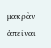μακρὰν ἀπεῖναι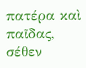πατέρα καὶ παῖδας, σέθεν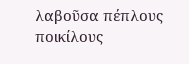λαβοῦσα πέπλους ποικίλους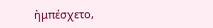ἠμπέσχετο,